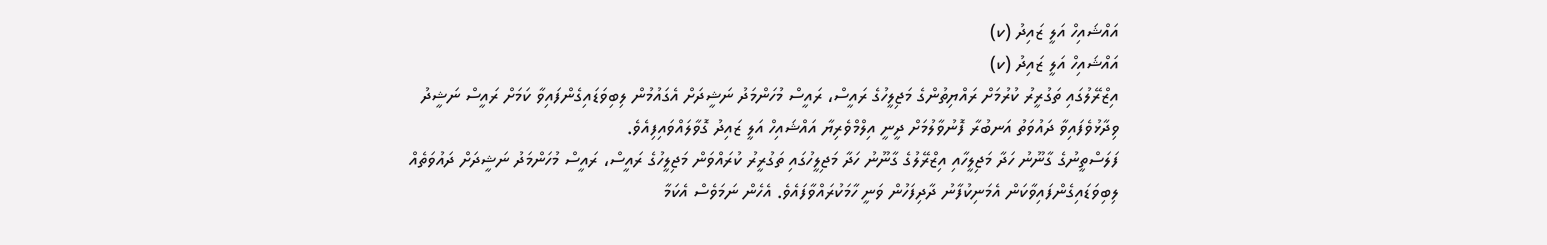އައްޝައިހް އަލީ ޒައިދު (ކ)
އައްޝައިހް އަލީ ޒައިދު (ކ)
އިޒްރޭލުގައި ތަގުރީރު ކުރުމަށް ރައްޔިތުންގެ މަޖިލީހުގެ ރައީސް، ރައީސް މުހަންމަދު ނަޝީދަށް އެގައުމުން ލިބިވަޑައިގެންފައިވާ ކަމަށް ރައީސް ނަޝީދު ވިދާޅުވެފައިވާ ދައުވަތު އަނބުރާ ފޮނުވާލުމަށް ދީނީ އިލްމްވެރިޔާ އައްޝައިހް އަލީ ޒައިދު ގޮވާލައްވައިފިއެވެ.
ފަލަސްތީނުގެ ގާނޫނު ހަދާ މަޖިލީހާއި އިޒްރޭލުގެ ގާނޫނު ހަދާ މަޖިލީހުގައި ތަގުރީރު ކުރައްވަން މަޖިލީހުގެ ރައީސް، ރައީސް މުހަންމަދު ނަޝީދަށް ދައުވަތެއް ލިބިވަޑައިގެންފައިވާކަން އެމަނިކުފާނު ދާދިފަހުން ވަނީ ހާމަކުރައްވާފައެވެ. އެހެން ނަމަވެސް އެކަމާ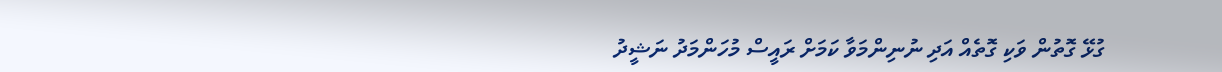ގުޅޭ ގޮތުން ވަކި ގޮތެއް އަދި ނުނިންމަވާ ކަމަށް ރައީސް މުހަންމަދު ނަޝީދު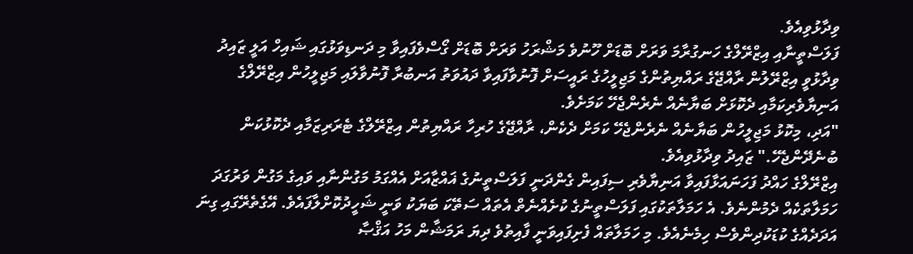ވިދާޅުވިއެވެ.
ފަލަސްތީނާއި އިޒްރޭލްގެ ހަނގުރާމަ ވަރަށް ބޮޑަށް ހޫނުވެ މަޝްރަހު ވަރަށް ބޮޑަށް ގޯސްވެފައިވާ މި ދަނޑިވަޅުގައި ޝައިހް އަލީ ޒައިދު ވިދާޅުވީ އިޒްރޭލުން ރާއްޖޭގެ ރައްޔިތުންގެ މަޖިލީހުގެ ރައީސަށް ފޮނުވާފައިވާ ދައުވަތު އަނބުރާ ފޮނުވާލައި މަޖިލީހުން އިޒްރޭލްގެ އަނިޔާވެރިކަމާއި ދެކޮޅަށް ބަޔާނެއް ނެރެންޖެހޭ ކަމަށެވެ.
"އަދި، މިކޮޅު މަޖިލީހުން ބަޔާނެއް ނެރެންޖެހޭ ކަމަށް ދެކެން، ރާއްޖޭގެ ހުރިހާ ރައްޔިތުން އިޒްރޭލްގެ ޓެރަރިޒަމާއި ދެކޮޅުކަން ބުނެދޭންޖެހޭ." ޒައިދު ވިދާޅުވިއެވެ.
އިޒްރޭލްގެ ހައްދު ފަހަނައަޅާފައިވާ އަނިޔާވެރި ސިފައިން ގެންދަނީ ފަލަސްތީނުގެ ޣައްޒާއަށް އެއްގަމު މަގުންނާއި ވައިގެ މަގުން ވަރުގަދަ ހަމަލާތަކެއް ދެމުންނެވެ. އެ ހަމަލާތަކުގައި ފަލަސްތީނުގެ ކުށެއްނެތް އެތައް ސަތޭކަ ބަޔަކު ވަނީ ޝަހީދުކޮށްލާފައެވެ. އޭގެތެރޭގައި ގިނަ އަދަދެއްގެ ކުޑަކުދިންވެސް ހިމެނެއެވެ. މި ހަމަލާތައް ފެށިފައިވަނީ ފާއިތުވެ ދިޔަ ރަމަޝާން މަހު އަޤްޞާ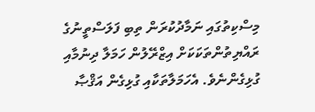މިސްކިތުގައި ނަމާދުކުރަން ތިބި ފަލަސްތީނުގެ ރައްޔިތުންތަކަކަށް އިޒްރޭލުން ހަމަލާ ދިނުމާއި ގުޅިގެންނެވެ. އެހަމަލާތަކާއި ގުޅިގެން އަޤްޞާ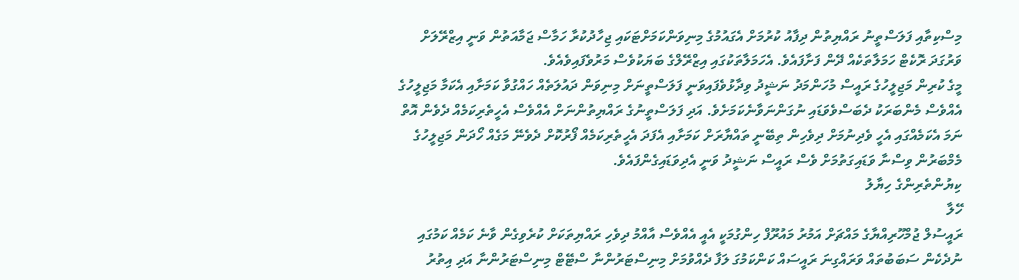މިސްކިތާއި ފަލަސްތީނު ރައްޔިތުން ދިފާއު ކުރުމަށް އެގައުމުގެ މިނިވަންކަމަށްޓަކައި ޖިހާދުކުރާ ހަމާސް ޖަމާއަތުން ވަނީ އިޒްރޭލަށް ވަރުގަދަ ރޮކެޓް ހަމަލާތަކެއް ދޭން ފަށާފައެވެ. އެހަމަލާތަކުގައި އިޒްރޭލްގެ ބަޔަކުވެސް މަރުވެފައިވެއެވެ.
މީގެ ކުރިން މަޖިލީހުގެ ރައީސް މުހަންމަދު ނަޝީދު ވިދާޅުވެފައިވަނީ ފަލަސްތީނަށް މިނިވަން ދައުލަތެއް ހައްގުވާ ކަމަށާއި އެކަމާ މަޖިލީހުގެ އެއްވެސް މެންބަރަކު ދެބަސްވެވަޑައި ނުގަންނަވާނެކަމަށެވެ. އަދި ފަލަސްތީނުގެ ރައްޔިތުންނަށް އެއްވެސް އެހީތެރިކަމެއް ދެވެން އޮތް ނަމަ އެކަމެއްގައި އެހީ ވެދިނުމަށް ދިވެހިން ތިބޭނީ ތައްޔާރަށް ކަމަށާއި އެފަދަ އެހީތެރިކަމެއް ފޯރުކޮށް ދެވެނޭ މަގެއް ހޯދަން މަޖިލީހުގެ މެމްބަރުން ވިސްނާ ވަޑައިގަތުމަށް ވެސް ރައީސް ނަޝީދު ވަނީ އެދިވަޑައިގެންފައެވެ.
ކިޔުންތެރިންގެ ހިޔާލު
ހޭލާ
ރައީސުލް ޖުމްހޫރިއްޔާގެ މައްޗަށް އަމުރު މައުރޫފް ހިންގުމަކީ އެއީ އެއްވެސް އާއްމު ދިވެހި ރައްޔިތަކަށް ކުރެވިގެން ވާނެ ކަމެއް ކަމުގައި ނުދެކެން ސަބަބުތައް ވަރައްގިނަ ރައީސައް ކަންކަމުގަ ލަފާ ދެއްވުމަށް މިނިސްޓަރުންނާ ސްޓޭޓް މިނިސްޓަރުންނާ އަދި އިތުރު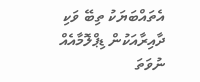އެތައްބަޔަކު ތިބޭ ވަކި ދާއިރާއަކުން ޑިޕްލޮމާއެއް ނުވަތަ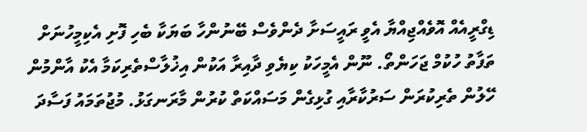ޑިގްރީއެއް އޮވެއްޖިއްޔާ އެވީ ރައީސަށާ ދެންވެސް ބޭނުންހާ ބަޔަކާ ބެހި ފޮށި އެކިމީހުނަށް ތަފާތު ހުކުމް ޖަހަންތޯ. ނޫން އެމީހަކު ކިޔެވި ދާއިރާ އަކުން އިޚުލާސްތެރިކަމާ އެކު އާންމުން ހޭލުން ތެރިކުރަން ސަރުކާރާއި ގުޅިގެން މަސައްކަތް ކުރުން މާރަނގަޅު. މުޖުތަމައު ފަސާދަ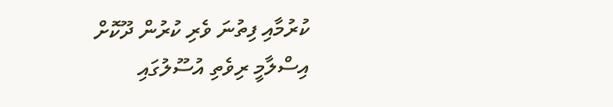ކުރުމާއި ފިތުނަ ވެރި ކުރުން ދޫކޮށް އިސްލާމީ ރިވެތި އުސޫލުގައި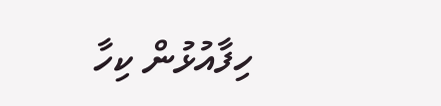ހިފާއުޅުން ކިހާ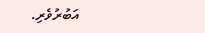އަބުރުވެރި.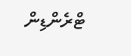ޓްރެންޑިން